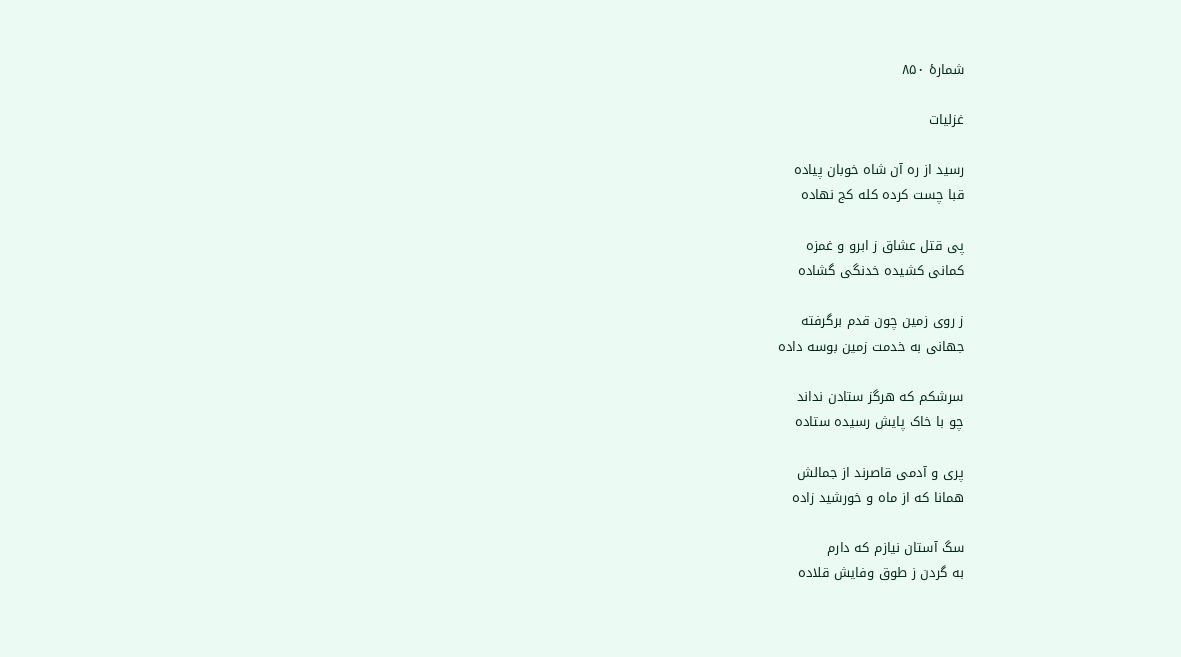شمارهٔ ۸۵۰

غزلیات

رسید از ره آن شاه خوبان پیاده
قبا چست کرده کله کج نهاده

پی قتل عشاق ز ابرو و غمزه
کمانی کشیده خدنگی گشاده

ز روی زمین چون قدم برگرفته
جهانی به خدمت زمین بوسه داده

سرشکم که هرگز ستادن نداند
چو با خاک پایش رسیده ستاده

پری و آدمی قاصرند از جمالش
همانا که از ماه و خورشید زاده

سگ آستان نیازم که دارم
به گردن ز طوق وفایش قلاده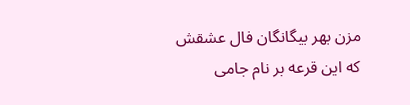مزن بهر بیگانگان فال عشقش
که این قرعه بر نام جامی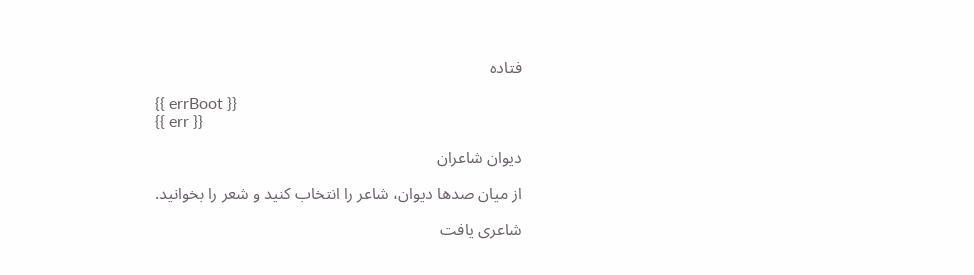فتاده

{{ errBoot }}
{{ err }}

دیوان شاعران

از میان صدها دیوان، شاعر را انتخاب کنید و شعر را بخوانید.

شاعری یافت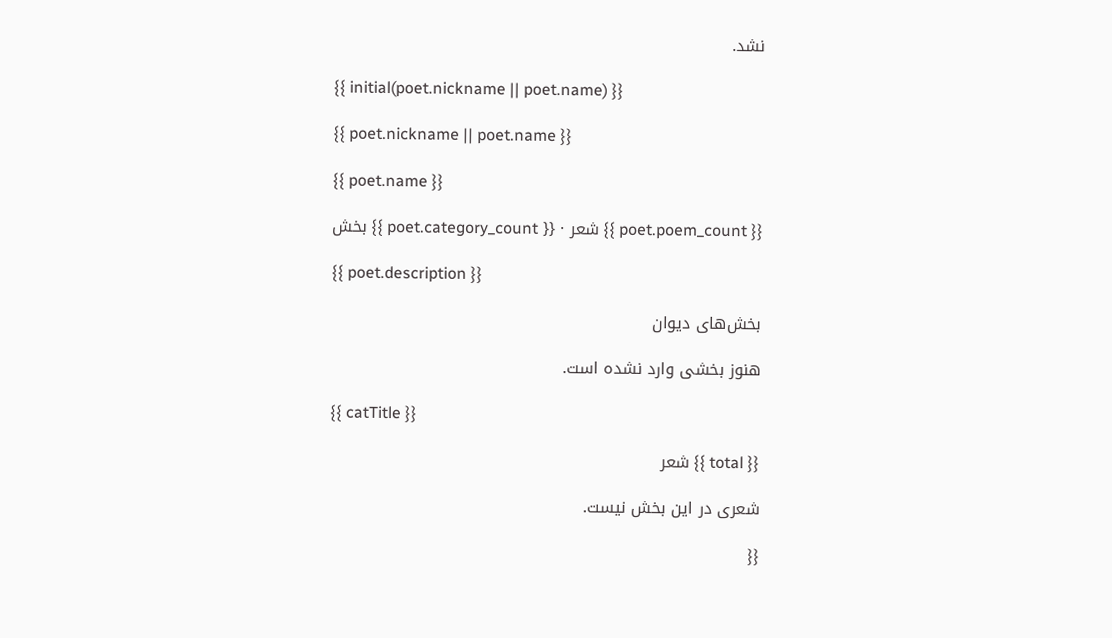نشد.

{{ initial(poet.nickname || poet.name) }}

{{ poet.nickname || poet.name }}

{{ poet.name }}

{{ poet.poem_count }} شعر · {{ poet.category_count }} بخش

{{ poet.description }}

بخش‌های دیوان

هنوز بخشی وارد نشده است.

{{ catTitle }}

{{ total }} شعر

شعری در این بخش نیست.

{{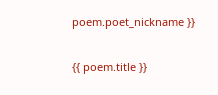poem.poet_nickname }}

{{ poem.title }}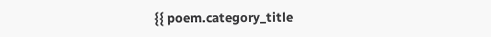{{ poem.category_title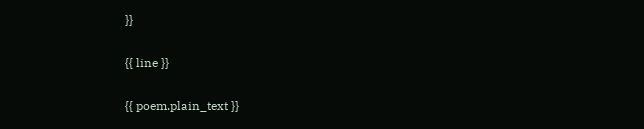}}

{{ line }}

{{ poem.plain_text }}